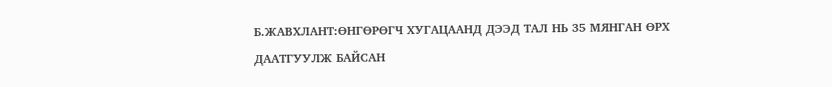Б.ЖАВХЛАНТ:ӨНГӨРӨГЧ ХУГАЦААНД ДЭЭД ТАЛ НЬ 35 МЯНГАН ӨРХ ДААТГУУЛЖ БАЙСАН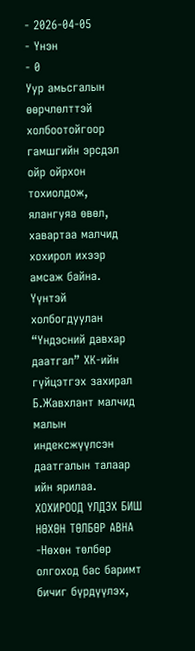- 2026-04-05
- Үнэн
- 0
Уур амьсгалын өөрчлөлттэй холбоотойгоор гамшгийн эрсдэл ойр ойрхон тохиолдож, ялангуяа өвөл, хавартаа малчид хохирол ихээр амсаж байна. Үүнтэй холбогдуулан “Үндэсний давхар даатгал” ХК-ийн гүйцэтгэх захирал Б.Жавхлант малчид малын индексжүүлсэн даатгалын талаар ийн ярилаа.
ХОХИРООД ҮЛДЭХ БИШ НӨХӨН ТӨЛБӨР АВНА
-Нөхөн төлбөр олгоход бас баримт бичиг бүрдүүлэх,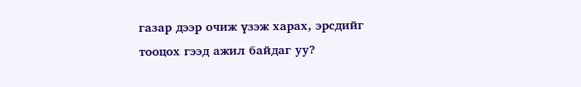газар дээр очиж үзэж харах, эрсдийг тооцох гээд ажил байдаг уу?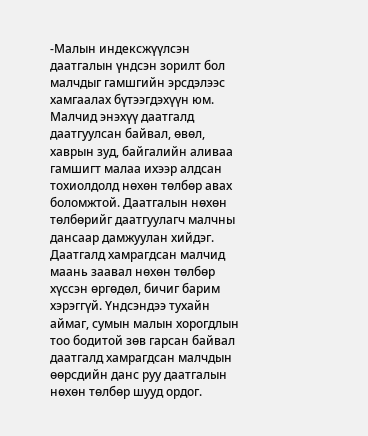-Малын индексжүүлсэн даатгалын үндсэн зорилт бол малчдыг гамшгийн эрсдэлээс хамгаалах бүтээгдэхүүн юм. Малчид энэхүү даатгалд даатгуулсан байвал, өвөл, хаврын зуд, байгалийн аливаа гамшигт малаа ихээр алдсан тохиолдолд нөхөн төлбөр авах боломжтой. Даатгалын нөхөн төлбөрийг даатгуулагч малчны дансаар дамжуулан хийдэг. Даатгалд хамрагдсан малчид маань заавал нөхөн төлбөр хүссэн өргөдөл, бичиг барим хэрэггүй. Үндсэндээ тухайн аймаг, сумын малын хорогдлын тоо бодитой зөв гарсан байвал даатгалд хамрагдсан малчдын өөрсдийн данс руу даатгалын нөхөн төлбөр шууд ордог.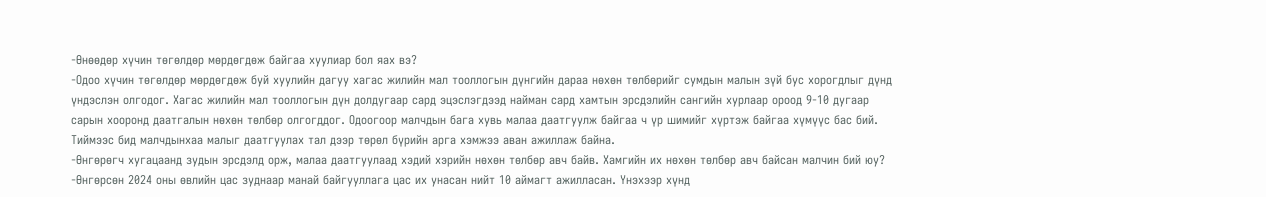-Өнөөдөр хүчин төгөлдөр мөрдөгдөж байгаа хуулиар бол яах вэ?
-Одоо хүчин төгөлдөр мөрдөгдөж буй хуулийн дагуу хагас жилийн мал тооллогын дүнгийн дараа нөхөн төлбөрийг сумдын малын зүй бус хорогдлыг дүнд үндэслэн олгодог. Хагас жилийн мал тооллогын дүн долдугаар сард эцэслэгдээд найман сард хамтын эрсдэлийн сангийн хурлаар ороод 9-10 дугаар сарын хооронд даатгалын нөхөн төлбөр олгогддог. Одоогоор малчдын бага хувь малаа даатгуулж байгаа ч үр шимийг хүртэж байгаа хүмүүс бас бий. Тиймээс бид малчдынхаа малыг даатгуулах тал дээр төрөл бүрийн арга хэмжээ аван ажиллаж байна.
-Өнгөрөгч хугацаанд зудын эрсдэлд орж, малаа даатгуулаад хэдий хэрийн нөхөн төлбөр авч байв. Хамгийн их нөхөн төлбөр авч байсан малчин бий юу?
-Өнгөрсөн 2024 оны өвлийн цас зуднаар манай байгууллага цас их унасан нийт 10 аймагт ажилласан. Үнэхээр хүнд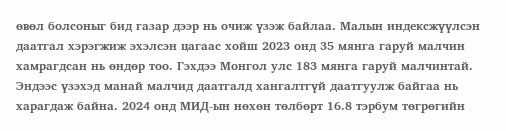өвөл болсоныг бид газар дээр нь очиж үзэж байлаа. Малын индексжүүлсэн даатгал хэрэгжиж эхэлсэн цагаас хойш 2023 онд 35 мянга гаруй малчин хамрагдсан нь өндөр тоо. Гэхдээ Монгол улс 183 мянга гаруй малчинтай. Эндээс үзэхэд манай малчид даатгалд хангалтгүй даатгуулж байгаа нь харагдаж байна. 2024 онд МИД-ын нөхөн төлбөрт 16.8 тэрбум төгрөгийн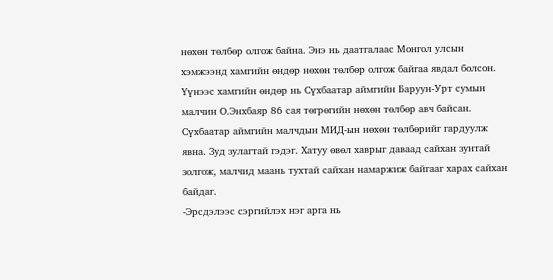нөхөн төлбөр олгож байна. Энэ нь даатгалаас Монгол улсын хэмжээнд хамгийн өндөр нөхөн төлбөр олгож байгаа явдал болсон. Үүнээс хамгийн өндөр нь Сүхбаатар аймгийн Баруун-Урт сумын малчин О.Энхбаяр 86 сая төгрөгийн нөхөн төлбөр авч байсан. Сүхбаатар аймгийн малчдын МИД-ын нөхөн төлбөрийг гардуулж явна. Зуд зулагтай гэдэг. Хатуу өвөл хаврыг даваад сайхан зунтай золгож, малчид маань тухтай сайхан намаржиж байгааг харах сайхан байдаг.
-Эрсдэлээс сэргийлэх нэг арга нь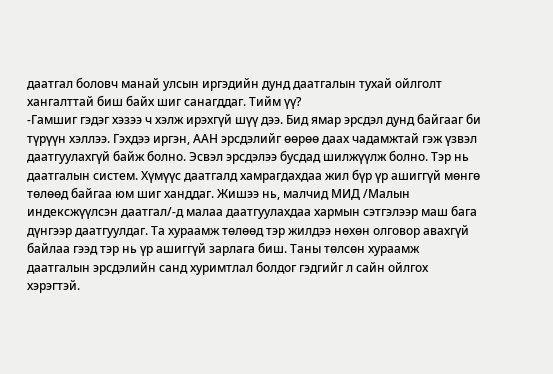даатгал боловч манай улсын иргэдийн дунд даатгалын тухай ойлголт хангалттай биш байх шиг санагддаг. Тийм үү?
-Гамшиг гэдэг хэзээ ч хэлж ирэхгүй шүү дээ. Бид ямар эрсдэл дунд байгааг би түрүүн хэллээ. Гэхдээ иргэн, ААН эрсдэлийг өөрөө даах чадамжтай гэж үзвэл даатгуулахгүй байж болно. Эсвэл эрсдэлээ бусдад шилжүүлж болно. Тэр нь даатгалын систем. Хүмүүс даатгалд хамрагдахдаа жил бүр үр ашиггүй мөнгө төлөөд байгаа юм шиг ханддаг. Жишээ нь, малчид МИД /Малын индексжүүлсэн даатгал/-д малаа даатгуулахдаа хармын сэтгэлээр маш бага дүнгээр даатгуулдаг. Та хураамж төлөөд тэр жилдээ нөхөн олговор авахгүй байлаа гээд тэр нь үр ашиггүй зарлага биш. Таны төлсөн хураамж даатгалын эрсдэлийн санд хуримтлал болдог гэдгийг л сайн ойлгох хэрэгтэй.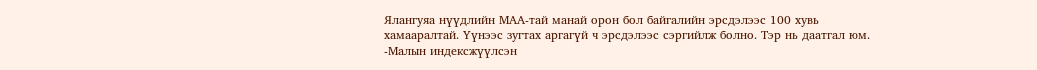Ялангуяа нүүдлийн МАА-тай манай орон бол байгалийн эрсдэлээс 100 хувь хамааралтай. Үүнээс зугтах аргагүй ч эрсдэлээс сэргийлж болно. Тэр нь даатгал юм.
-Малын индексжүүлсэн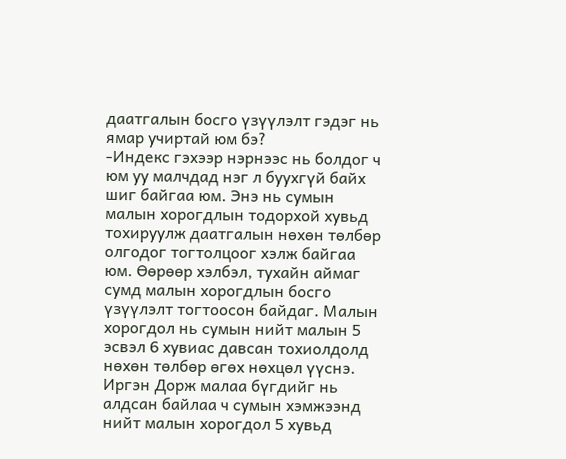даатгалын босго үзүүлэлт гэдэг нь ямар учиртай юм бэ?
-Индекс гэхээр нэрнээс нь болдог ч юм уу малчдад нэг л буухгүй байх шиг байгаа юм. Энэ нь сумын малын хорогдлын тодорхой хувьд тохируулж даатгалын нөхөн төлбөр олгодог тогтолцоог хэлж байгаа юм. Өөрөөр хэлбэл, тухайн аймаг сумд малын хорогдлын босго үзүүлэлт тогтоосон байдаг. Малын хорогдол нь сумын нийт малын 5 эсвэл 6 хувиас давсан тохиолдолд нөхөн төлбөр өгөх нөхцөл үүснэ. Иргэн Дорж малаа бүгдийг нь алдсан байлаа ч сумын хэмжээнд нийт малын хорогдол 5 хувьд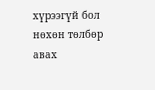хүрээгүй бол нөхөн төлбөр авах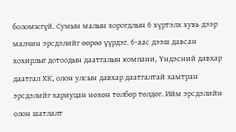боломжгүй. Сумын малын хорогдлын 6 хүртэлх хувь дээр малчин эрсдэлийг өөрөө үүрдэг. 6-аас дээш давсан хохирлыг дотоодын даатгалын компани, Үндэсний давхар даатгал ХК, олон улсын давхар даатгалтай хамтран эрсдэлийг хариуцан нөхөн төлбөр төлдөг. Ийм эрсдэлийн олон шатлалт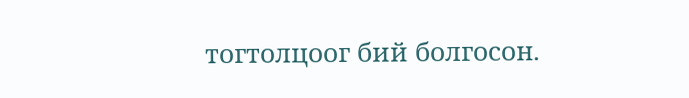тогтолцоог бий болгосон.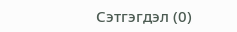Сэтгэгдэл (0)